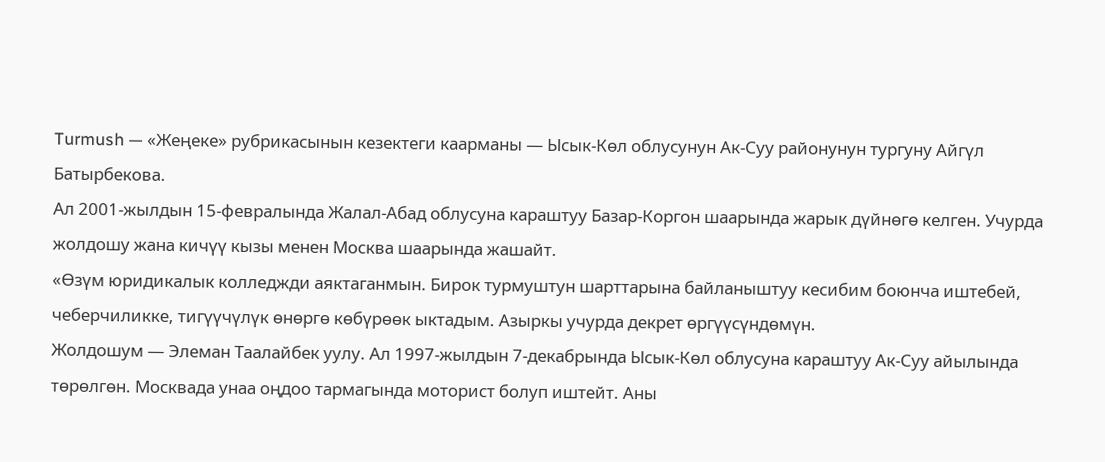Turmush — «Жеңеке» рубрикасынын кезектеги каарманы — Ысык-Көл облусунун Ак-Суу районунун тургуну Айгүл Батырбекова.
Ал 2001-жылдын 15-февралында Жалал-Абад облусуна караштуу Базар-Коргон шаарында жарык дүйнөгө келген. Учурда жолдошу жана кичүү кызы менен Москва шаарында жашайт.
«Өзүм юридикалык колледжди аяктаганмын. Бирок турмуштун шарттарына байланыштуу кесибим боюнча иштебей, чеберчиликке, тигүүчүлүк өнөргө көбүрөөк ыктадым. Азыркы учурда декрет өргүүсүндөмүн.
Жолдошум — Элеман Таалайбек уулу. Ал 1997-жылдын 7-декабрында Ысык-Көл облусуна караштуу Ак-Суу айылында төрөлгөн. Москвада унаа оңдоо тармагында моторист болуп иштейт. Аны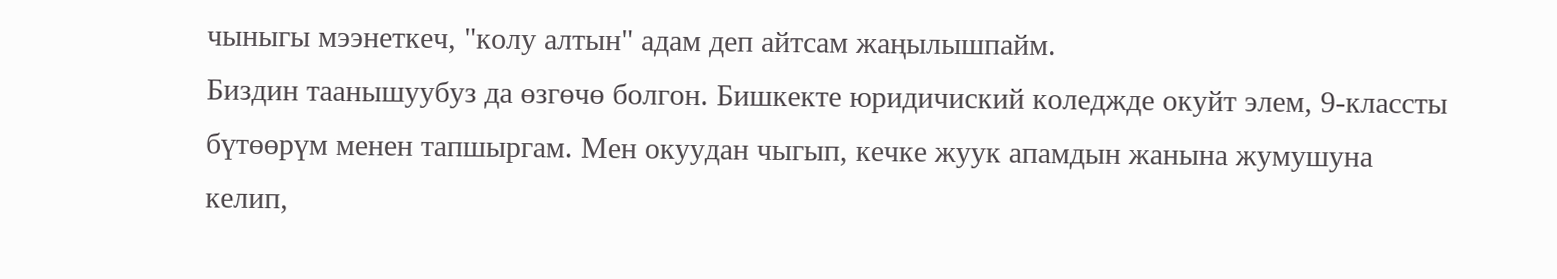чыныгы мээнеткеч, "колу алтын" адам деп айтсам жаңылышпайм.
Биздин таанышуубуз да өзгөчө болгон. Бишкекте юридичиский коледжде окуйт элем, 9-классты бүтөөрүм менен тапшыргам. Мен окуудан чыгып, кечке жуук апамдын жанына жумушуна келип,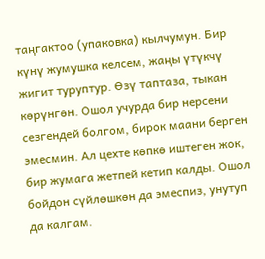таңгактоо (упаковка) кылчумун. Бир күнү жумушка келсем, жаңы үтүкчү жигит туруптур. Өзү таптаза, тыкан көрүнгөн. Ошол учурда бир нерсени сезгендей болгом, бирок маани берген эмесмин. Ал цехте көпкө иштеген жок, бир жумага жетпей кетип калды. Ошол бойдон сүйлөшкөн да эмеспиз, унутуп да калгам.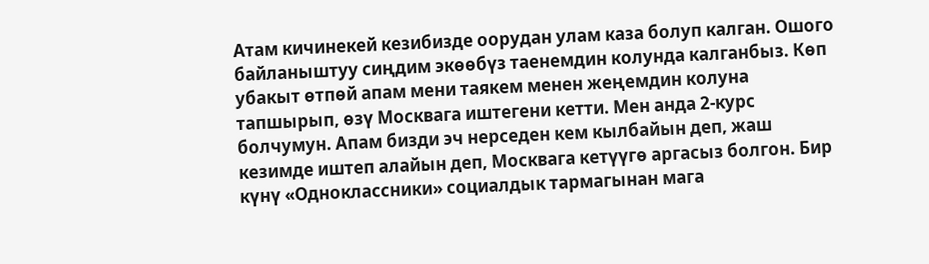Атам кичинекей кезибизде оорудан улам каза болуп калган. Ошого байланыштуу сиңдим экөөбүз таенемдин колунда калганбыз. Көп убакыт өтпөй апам мени таякем менен жеңемдин колуна тапшырып, өзү Москвага иштегени кетти. Мен анда 2-курс болчумун. Апам бизди эч нерседен кем кылбайын деп, жаш кезимде иштеп алайын деп, Москвага кетүүгө аргасыз болгон. Бир күнү «Одноклассники» социалдык тармагынан мага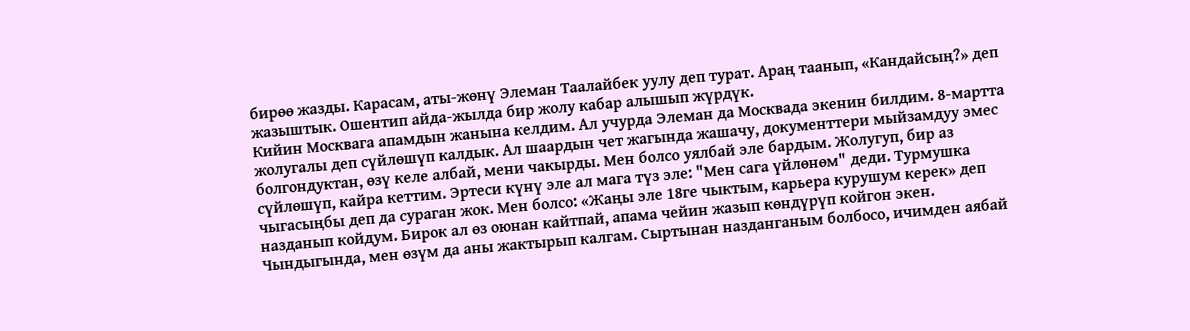бирөө жазды. Карасам, аты-жөнү Элеман Таалайбек уулу деп турат. Араң таанып, «Кандайсың?» деп жазыштык. Ошентип айда-жылда бир жолу кабар алышып жүрдүк.
Кийин Москвага апамдын жанына келдим. Ал учурда Элеман да Москвада экенин билдим. 8-мартта жолугалы деп сүйлөшүп калдык. Ал шаардын чет жагында жашачу, документтери мыйзамдуу эмес болгондуктан, өзү келе албай, мени чакырды. Мен болсо уялбай эле бардым. Жолугуп, бир аз сүйлөшүп, кайра кеттим. Эртеси күнү эле ал мага түз эле: "Мен сага үйлөнөм" деди. Турмушка чыгасыңбы деп да сураган жок. Мен болсо: «Жаңы эле 18ге чыктым, карьера курушум керек» деп назданып койдум. Бирок ал өз оюнан кайтпай, апама чейин жазып көндүрүп койгон экен.
Чындыгында, мен өзүм да аны жактырып калгам. Сыртынан назданганым болбосо, ичимден аябай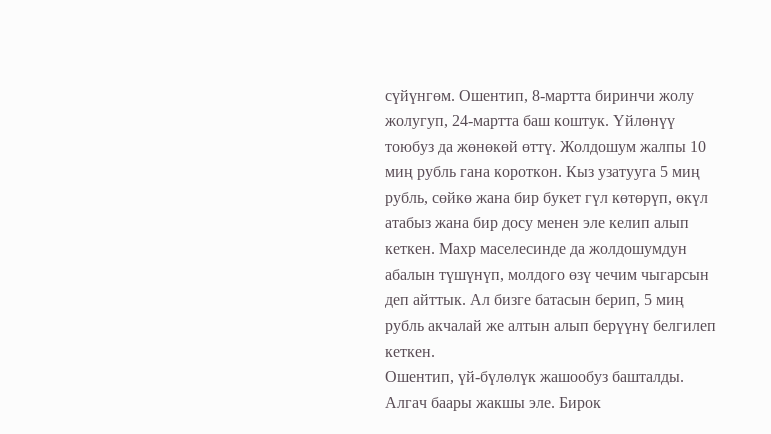сүйүнгөм. Ошентип, 8-мартта биринчи жолу жолугуп, 24-мартта баш коштук. Үйлөнүү тоюбуз да жөнөкөй өттү. Жолдошум жалпы 10 миң рубль гана короткон. Кыз узатууга 5 миң рубль, сөйкө жана бир букет гүл көтөрүп, өкүл атабыз жана бир досу менен эле келип алып кеткен. Махр маселесинде да жолдошумдун абалын түшүнүп, молдого өзү чечим чыгарсын деп айттык. Ал бизге батасын берип, 5 миң рубль акчалай же алтын алып берүүнү белгилеп кеткен.
Ошентип, үй-бүлөлүк жашообуз башталды. Алгач баары жакшы эле. Бирок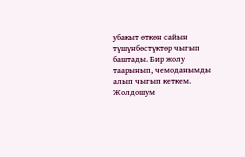убакыт өткөн сайын түшүнбөстүктөр чыгып баштады. Бир жолу таарынып, чемоданымды алып чыгып кеткем. Жолдошум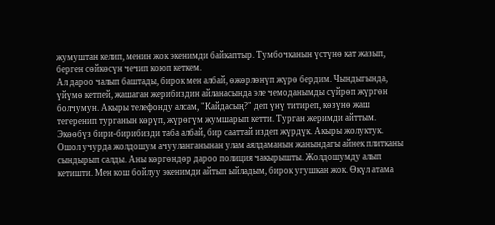жумуштан келип, менин жок экенимди байкаптыр. Тумбочканын үстүнө кат жазып, берген сөйкөсүн чечип коюп кеткем.
Ал дароо чалып баштады, бирок мен албай, өжөрлөнүп жүрө бердим. Чындыгында, үйүмө кетпей, жашаган жерибиздин айланасында эле чемоданымды сүйрөп жүргөн болчумун. Акыры телефонду алсам, "Кайдасың?" деп үнү титиреп, көзүнө жаш тегеренип турганын көрүп, жүрөгүм жумшарып кетти. Турган жеримди айттым. Экөөбүз бири-бирибизди таба албай, бир сааттай издеп жүрдүк. Акыры жолуктук.
Ошол учурда жолдошум ачууланганынан улам аялдаманын жанындагы айнек плитканы сындырып салды. Аны көргөндөр дароо полиция чакырышты. Жолдошумду алып кетишти. Мен кош бойлуу экенимди айтып ыйладым, бирок угушкан жок. Өкүл атама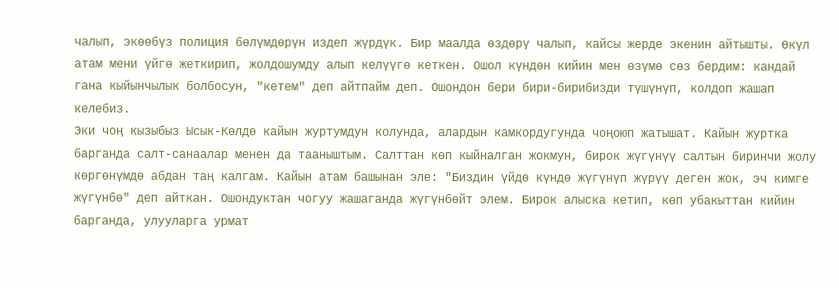чалып, экөөбүз полиция бөлүмдөрүн издеп жүрдүк. Бир маалда өздөрү чалып, кайсы жерде экенин айтышты. Өкүл атам мени үйгө жеткирип, жолдошумду алып келүүгө кеткен. Ошол күндөн кийин мен өзүмө сөз бердим: кандай гана кыйынчылык болбосун, "кетем" деп айтпайм деп. Ошондон бери бири-бирибизди түшүнүп, колдоп жашап келебиз.
Эки чоң кызыбыз Ысык-Көлдө кайын журтумдун колунда, алардын камкордугунда чоңоюп жатышат. Кайын журтка барганда салт-санаалар менен да тааныштым. Салттан көп кыйналган жокмун, бирок жүгүнүү салтын биринчи жолу көргөнүмдө абдан таң калгам. Кайын атам башынан эле: "Биздин үйдө күндө жүгүнүп жүрүү деген жок, эч кимге жүгүнбө" деп айткан. Ошондуктан чогуу жашаганда жүгүнбөйт элем. Бирок алыска кетип, көп убакыттан кийин барганда, улууларга урмат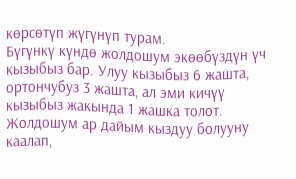көрсөтүп жүгүнүп турам.
Бүгүнкү күндө жолдошум экөөбүздүн үч кызыбыз бар. Улуу кызыбыз 6 жашта, ортончубуз 3 жашта, ал эми кичүү кызыбыз жакында 1 жашка толот. Жолдошум ар дайым кыздуу болууну каалап,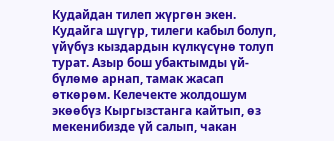Кудайдан тилеп жүргөн экен. Кудайга шүгүр, тилеги кабыл болуп, үйүбүз кыздардын күлкүсүнө толуп турат. Азыр бош убактымды үй-бүлөмө арнап, тамак жасап өткөрөм. Келечекте жолдошум экөөбүз Кыргызстанга кайтып, өз мекенибизде үй салып, чакан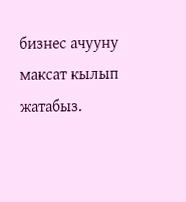бизнес ачууну максат кылып жатабыз.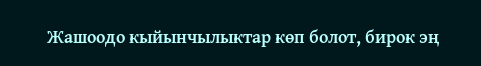Жашоодо кыйынчылыктар көп болот, бирок эң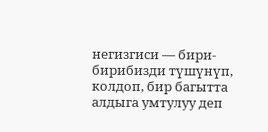негизгиси — бири-бирибизди түшүнүп, колдоп, бир багытта алдыга умтулуу деп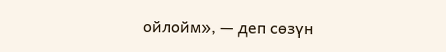ойлойм», — деп сөзүн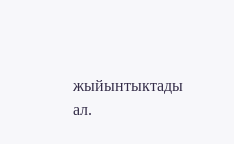жыйынтыктады ал.